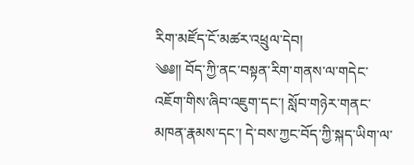རིག་མཛོད་ངོ་མཚར་འཕྲུལ་དེབ།
༄༅༎ བོད་ཀྱི་ནང་བསྟན་རིག་གནས་ལ་གདེང་འཇོག་གིས་ཞིབ་འཇུག་དང་། སློབ་གཉེར་གནང་མཁན་རྣམས་དང་། དེ་བས་ཀྱང་བོད་ཀྱི་སྐད་ཡིག་ལ་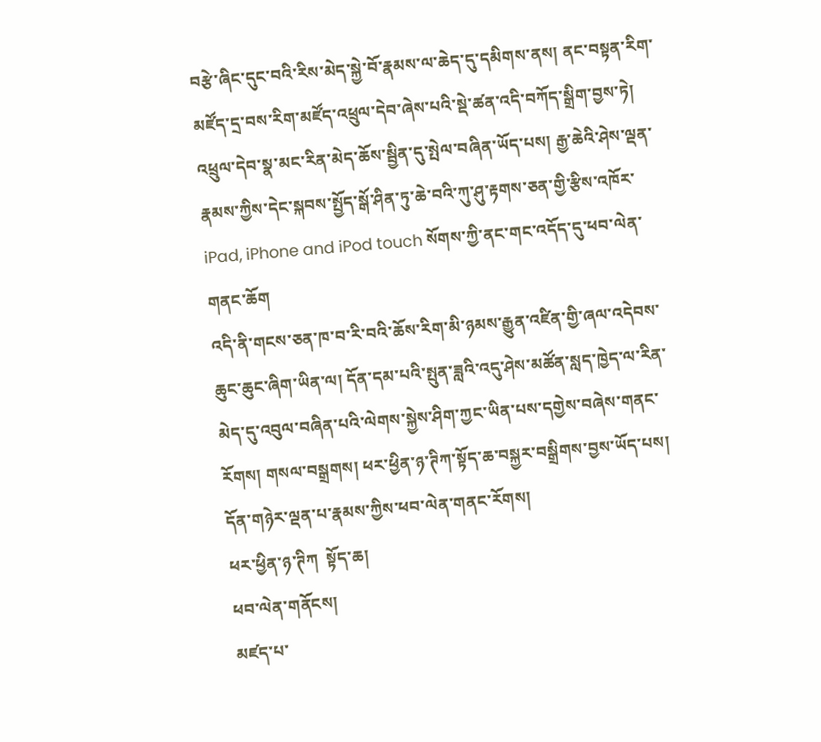བརྩེ་ཞིང་དུང་བའི་རིས་མེད་སྐྱེ་བོ་རྣམས་ལ་ཆེད་དུ་དམིགས་ནས། ནང་བསྟན་རིག་མཛོད་དྲ་བས་རིག་མཛོད་འཕྲུལ་དེབ་ཞེས་པའི་སྡེ་ཚན་འདི་བཀོད་སྒྲིག་བྱས་ཏེ། འཕྲུལ་དེབ་སྣ་མང་རིན་མེད་ཆོས་སྦྱིན་དུ་སྤེལ་བཞིན་ཡོད་པས། རྒྱ་ཆེའི་ཤེས་ལྡན་རྣམས་ཀྱིས་དེང་སྐབས་སྤྱོད་སྒོ་ཤིན་ཏུ་ཆེ་བའི་ཀུ་ཤུ་རྟགས་ཅན་གྱི་རྩིས་འཁོར་ iPad, iPhone and iPod touch སོགས་ཀྱི་ནང་གང་འདོད་དུ་ཕབ་ལེན་གནང་ཆོག
འདི་ནི་གངས་ཅན་ཁ་བ་རི་བའི་ཆོས་རིག་མི་ཉམས་རྒྱུན་འཛིན་གྱི་ཞལ་འདེབས་ཆུང་ཆུང་ཞིག་ཡིན་ལ། དོན་དམ་པའི་སྤུན་ཟླའི་འདུ་ཤེས་མཚོན་སླད་ཁྱེད་ལ་རིན་མེད་དུ་འབུལ་བཞིན་པའི་ལེགས་སྐྱེས་ཤིག་ཀྱང་ཡིན་པས་དགྱེས་བཞེས་གནང་རོགས། གསལ་བསྒྲགས། ཕར་ཕྱིན་ཉ་ཊིཀ་སྟོད་ཆ་བསྐྱར་བསྒྲིགས་བྱས་ཡོད་པས།   དོན་གཉེར་ལྡན་པ་རྣམས་ཀྱིས་ཕབ་ལེན་གནང་རོགས།
ཕར་ཕྱིན་ཉ་ཊིཀ  སྟོད་ཆ།
ཕབ་ལེན་གནོངས།
མཛད་པ་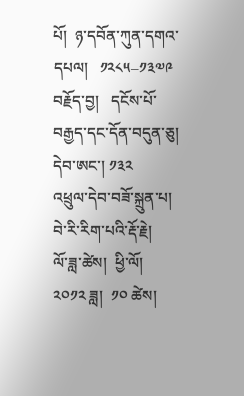པོ།  ཉ་དབོན་ཀུན་དགའ་དཔལ།   ༡༢༨༥–༡༣༧༩
བརྗོད་བྱ།   དངོས་པོ་བརྒྱད་དང་དོན་བདུན་ཅུ།
དེབ་ཨང་། ༡༣༢
འཕྲུལ་དེབ་བཟོ་སྐྲུན་པ།  བེ་རི་རིག་པའི་རྡོ་རྗེ།
ལོ་ཟླ་ཚེས།  ཕྱི་ལོ།  ༢༠༡༢ ཟླ།  ༡༠ ཚེས།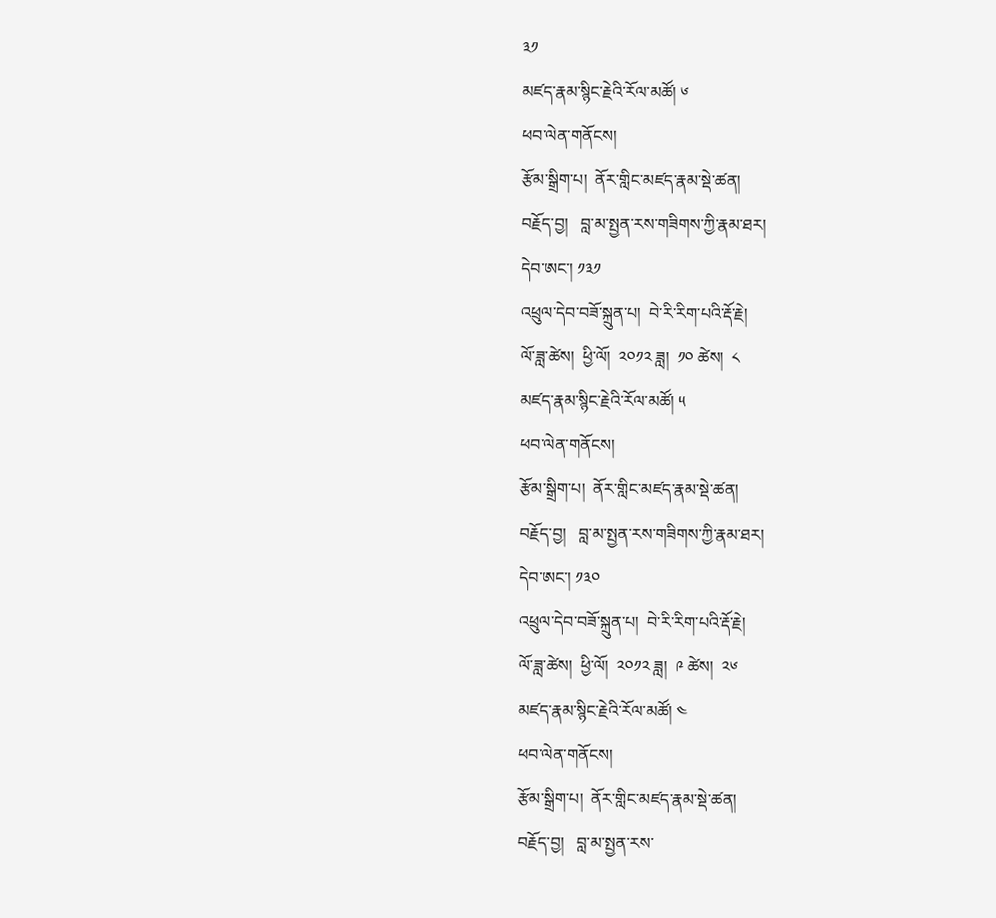༣༡
མཛད་རྣམ་སྙིང་རྗེའི་རོལ་མཚོ། ༦
ཕབ་ལེན་གནོངས།
རྩོམ་སྒྲིག་པ།  ནོར་གླིང་མཛད་རྣམ་སྡེ་ཚན།
བརྗོད་བྱ།   བླ་མ་སྤྱན་རས་གཟིགས་ཀྱི་རྣམ་ཐར།
དེབ་ཨང་། ༡༣༡
འཕྲུལ་དེབ་བཟོ་སྐྲུན་པ།  བེ་རི་རིག་པའི་རྡོ་རྗེ།
ལོ་ཟླ་ཚེས།  ཕྱི་ལོ།  ༢༠༡༢ ཟླ།  ༡༠ ཚེས།  ༨
མཛད་རྣམ་སྙིང་རྗེའི་རོལ་མཚོ། ༥
ཕབ་ལེན་གནོངས།
རྩོམ་སྒྲིག་པ།  ནོར་གླིང་མཛད་རྣམ་སྡེ་ཚན།
བརྗོད་བྱ།   བླ་མ་སྤྱན་རས་གཟིགས་ཀྱི་རྣམ་ཐར།
དེབ་ཨང་། ༡༣༠
འཕྲུལ་དེབ་བཟོ་སྐྲུན་པ།  བེ་རི་རིག་པའི་རྡོ་རྗེ།
ལོ་ཟླ་ཚེས།  ཕྱི་ལོ།  ༢༠༡༢ ཟླ།  ༩ ཚེས།  ༢༦
མཛད་རྣམ་སྙིང་རྗེའི་རོལ་མཚོ། ༤
ཕབ་ལེན་གནོངས།
རྩོམ་སྒྲིག་པ།  ནོར་གླིང་མཛད་རྣམ་སྡེ་ཚན།
བརྗོད་བྱ།   བླ་མ་སྤྱན་རས་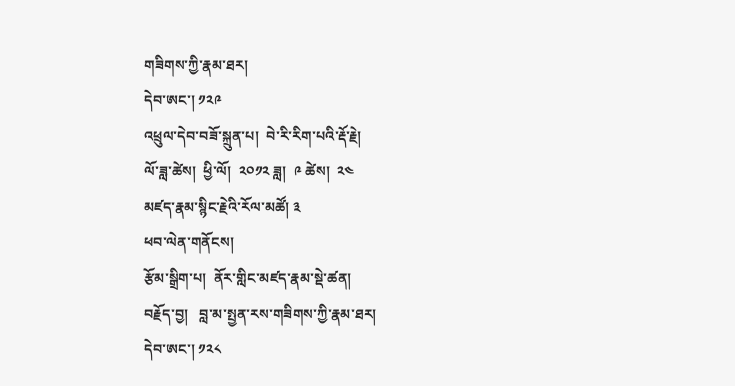གཟིགས་ཀྱི་རྣམ་ཐར།
དེབ་ཨང་། ༡༢༩
འཕྲུལ་དེབ་བཟོ་སྐྲུན་པ།  བེ་རི་རིག་པའི་རྡོ་རྗེ།
ལོ་ཟླ་ཚེས།  ཕྱི་ལོ།  ༢༠༡༢ ཟླ།  ༩ ཚེས།  ༢༤
མཛད་རྣམ་སྙིང་རྗེའི་རོལ་མཚོ། ༣
ཕབ་ལེན་གནོངས།
རྩོམ་སྒྲིག་པ།  ནོར་གླིང་མཛད་རྣམ་སྡེ་ཚན།
བརྗོད་བྱ།   བླ་མ་སྤྱན་རས་གཟིགས་ཀྱི་རྣམ་ཐར།
དེབ་ཨང་། ༡༢༨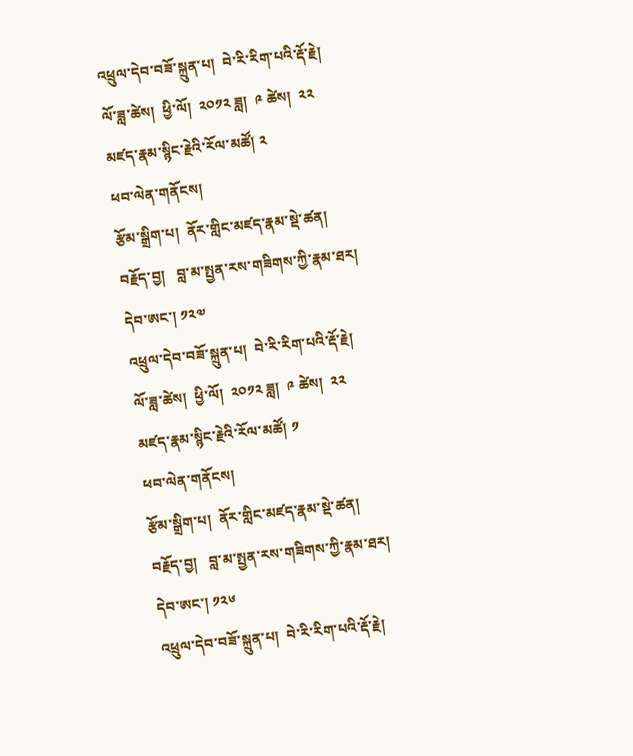འཕྲུལ་དེབ་བཟོ་སྐྲུན་པ།  བེ་རི་རིག་པའི་རྡོ་རྗེ།
ལོ་ཟླ་ཚེས།  ཕྱི་ལོ།  ༢༠༡༢ ཟླ།  ༩ ཚེས།  ༢༢
མཛད་རྣམ་སྙིང་རྗེའི་རོལ་མཚོ། ༢
ཕབ་ལེན་གནོངས།
རྩོམ་སྒྲིག་པ།  ནོར་གླིང་མཛད་རྣམ་སྡེ་ཚན།
བརྗོད་བྱ།   བླ་མ་སྤྱན་རས་གཟིགས་ཀྱི་རྣམ་ཐར།
དེབ་ཨང་། ༡༢༧
འཕྲུལ་དེབ་བཟོ་སྐྲུན་པ།  བེ་རི་རིག་པའི་རྡོ་རྗེ།
ལོ་ཟླ་ཚེས།  ཕྱི་ལོ།  ༢༠༡༢ ཟླ།  ༩ ཚེས།  ༢༢
མཛད་རྣམ་སྙིང་རྗེའི་རོལ་མཚོ། ༡
ཕབ་ལེན་གནོངས།
རྩོམ་སྒྲིག་པ།  ནོར་གླིང་མཛད་རྣམ་སྡེ་ཚན།
བརྗོད་བྱ།   བླ་མ་སྤྱན་རས་གཟིགས་ཀྱི་རྣམ་ཐར།
དེབ་ཨང་། ༡༢༦
འཕྲུལ་དེབ་བཟོ་སྐྲུན་པ།  བེ་རི་རིག་པའི་རྡོ་རྗེ།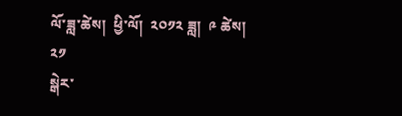ལོ་ཟླ་ཚེས།  ཕྱི་ལོ།  ༢༠༡༢ ཟླ།  ༩ ཚེས།  ༢༡
སྒེར་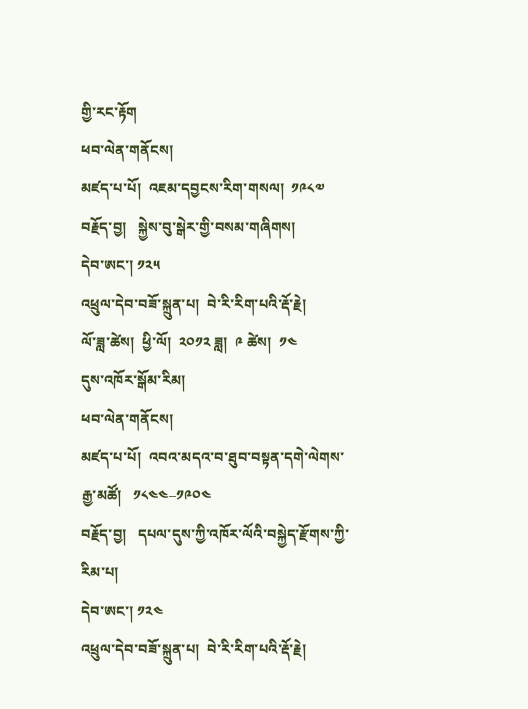གྱི་རང་རྟོག
ཕབ་ལེན་གནོངས།
མཛད་པ་པོ།  འཇམ་དབྱངས་རིག་གསལ།  ༡༩༨༧
བརྗོད་བྱ།   སྐྱེས་བུ་སྒེར་གྱི་བསམ་གཞིགས།
དེབ་ཨང་། ༡༢༥
འཕྲུལ་དེབ་བཟོ་སྐྲུན་པ།  བེ་རི་རིག་པའི་རྡོ་རྗེ།
ལོ་ཟླ་ཚེས།  ཕྱི་ལོ།  ༢༠༡༢ ཟླ།  ༩ ཚེས།  ༡༤
དུས་འཁོར་སྒོམ་རིམ།
ཕབ་ལེན་གནོངས།
མཛད་པ་པོ།  འབའ་མདའ་བ་ཐུབ་བསྟན་དགེ་ལེགས་རྒྱ་མཚོ།   ༡༨༤༤–༡༩༠༤
བརྗོད་བྱ།   དཔལ་དུས་ཀྱི་འཁོར་ལོའི་བསྐྱེད་རྫོགས་ཀྱི་རིམ་པ།
དེབ་ཨང་། ༡༢༤
འཕྲུལ་དེབ་བཟོ་སྐྲུན་པ།  བེ་རི་རིག་པའི་རྡོ་རྗེ།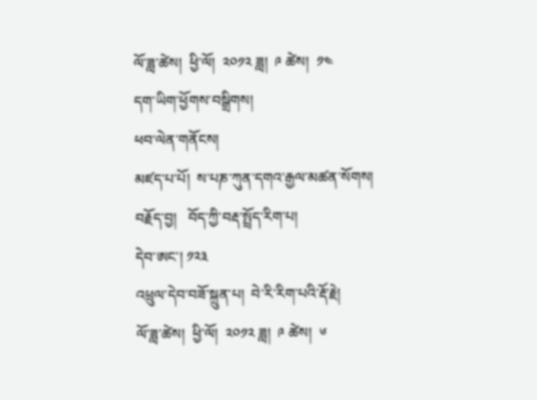ལོ་ཟླ་ཚེས།  ཕྱི་ལོ།  ༢༠༡༢ ཟླ།  ༩ ཚེས།  ༡༤
དག་ཡིག་ཕྱོགས་བསྒྲིགས།
ཕབ་ལེན་གནོངས།
མཛད་པ་པོ།  ས་པཎ་ཀུན་དགའ་རྒྱལ་མཚན་སོགས།
བརྗོད་བྱ།   བོད་ཀྱི་བརྡ་སྤྲོད་རིག་པ།
དེབ་ཨང་། ༡༢༣
འཕྲུལ་དེབ་བཟོ་སྐྲུན་པ།  བེ་རི་རིག་པའི་རྡོ་རྗེ།
ལོ་ཟླ་ཚེས།  ཕྱི་ལོ།  ༢༠༡༢ ཟླ།  ༩ ཚེས།  ༦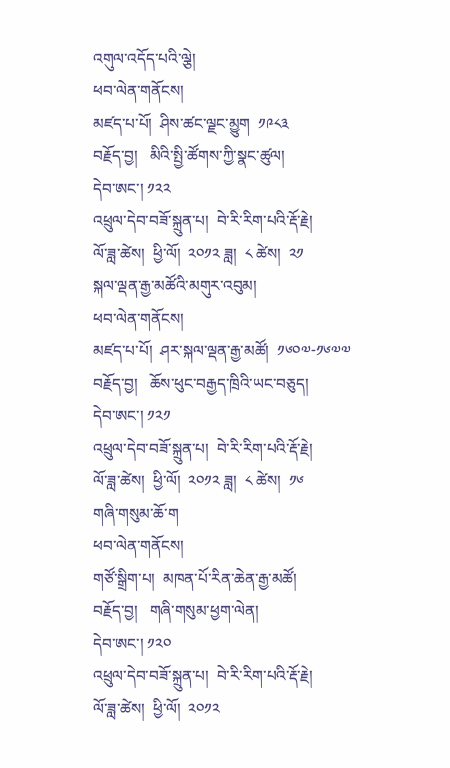འགུལ་འདོད་པའི་ལྕེ།
ཕབ་ལེན་གནོངས།
མཛད་པ་པོ།  ཤིས་ཚང་ལྗང་མྱུག  ༡༩༨༣
བརྗོད་བྱ།   མིའི་སྤྱི་ཚོགས་ཀྱི་སྣང་ཚུལ།
དེབ་ཨང་། ༡༢༢
འཕྲུལ་དེབ་བཟོ་སྐྲུན་པ།  བེ་རི་རིག་པའི་རྡོ་རྗེ།
ལོ་ཟླ་ཚེས།  ཕྱི་ལོ།  ༢༠༡༢ ཟླ།  ༨ ཚེས།  ༢༡
སྐལ་ལྡན་རྒྱ་མཚོའི་མགུར་འབུམ།
ཕབ་ལེན་གནོངས།
མཛད་པ་པོ།  ཤར་སྐལ་ལྡན་རྒྱ་མཚོ།  ༡༦༠༧-༡༦༧༧
བརྗོད་བྱ།   ཆོས་ཕུང་བརྒྱད་ཁྲིའི་ཡང་བཅུད།
དེབ་ཨང་། ༡༢༡
འཕྲུལ་དེབ་བཟོ་སྐྲུན་པ།  བེ་རི་རིག་པའི་རྡོ་རྗེ།
ལོ་ཟླ་ཚེས།  ཕྱི་ལོ།  ༢༠༡༢ ཟླ།  ༨ ཚེས།  ༡༦
གཞི་གསུམ་ཆོ་ག
ཕབ་ལེན་གནོངས།
གཙོ་སྒྲིག་པ།  མཁན་པོ་རིན་ཆེན་རྒྱ་མཚོ།
བརྗོད་བྱ།   གཞི་གསུམ་ཕྱག་ལེན།
དེབ་ཨང་། ༡༢༠
འཕྲུལ་དེབ་བཟོ་སྐྲུན་པ།  བེ་རི་རིག་པའི་རྡོ་རྗེ།
ལོ་ཟླ་ཚེས།  ཕྱི་ལོ།  ༢༠༡༢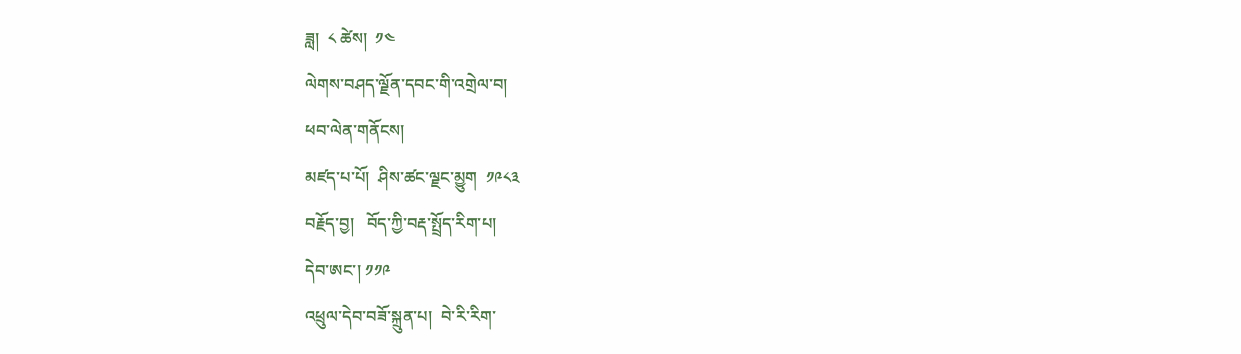ཟླ།  ༨ ཚེས།  ༡༤
ལེགས་བཤད་ལྗོན་དབང་གི་འགྲེལ་བ།
ཕབ་ལེན་གནོངས།
མཛད་པ་པོ།  ཤིས་ཚང་ལྗང་མྱུག  ༡༩༨༣
བརྗོད་བྱ།   བོད་ཀྱི་བརྡ་སྤྲོད་རིག་པ།
དེབ་ཨང་། ༡༡༩
འཕྲུལ་དེབ་བཟོ་སྐྲུན་པ།  བེ་རི་རིག་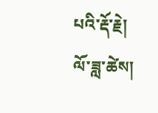པའི་རྡོ་རྗེ།
ལོ་ཟླ་ཚེས།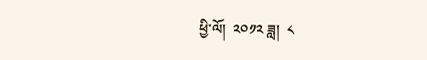ཕྱི་ལོ།  ༢༠༡༢ ཟླ།  ༨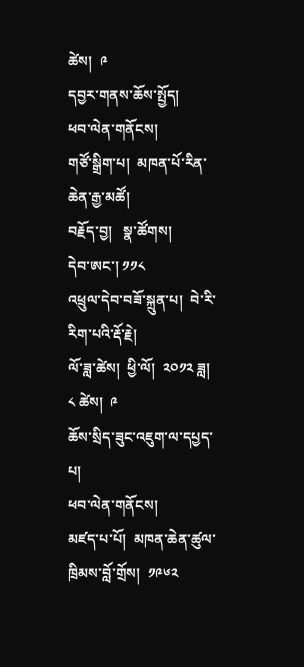ཚེས།  ༩
དབྱར་གནས་ཆོས་སྤྱོད།
ཕབ་ལེན་གནོངས།
གཙོ་སྒྲིག་པ།  མཁན་པོ་རིན་ཆེན་རྒྱ་མཚོ།
བརྗོད་བྱ།   སྣ་ཚོགས།
དེབ་ཨང་། ༡༡༨
འཕྲུལ་དེབ་བཟོ་སྐྲུན་པ།  བེ་རི་རིག་པའི་རྡོ་རྗེ།
ལོ་ཟླ་ཚེས།  ཕྱི་ལོ།  ༢༠༡༢ ཟླ།  ༨ ཚེས།  ༩
ཆོས་སྲིད་ཟུང་འཇུག་ལ་དཔྱད་པ།
ཕབ་ལེན་གནོངས།
མཛད་པ་པོ།  མཁན་ཆེན་ཚུལ་ཁྲིམས་བློ་གྲོས།  ༡༩༦༢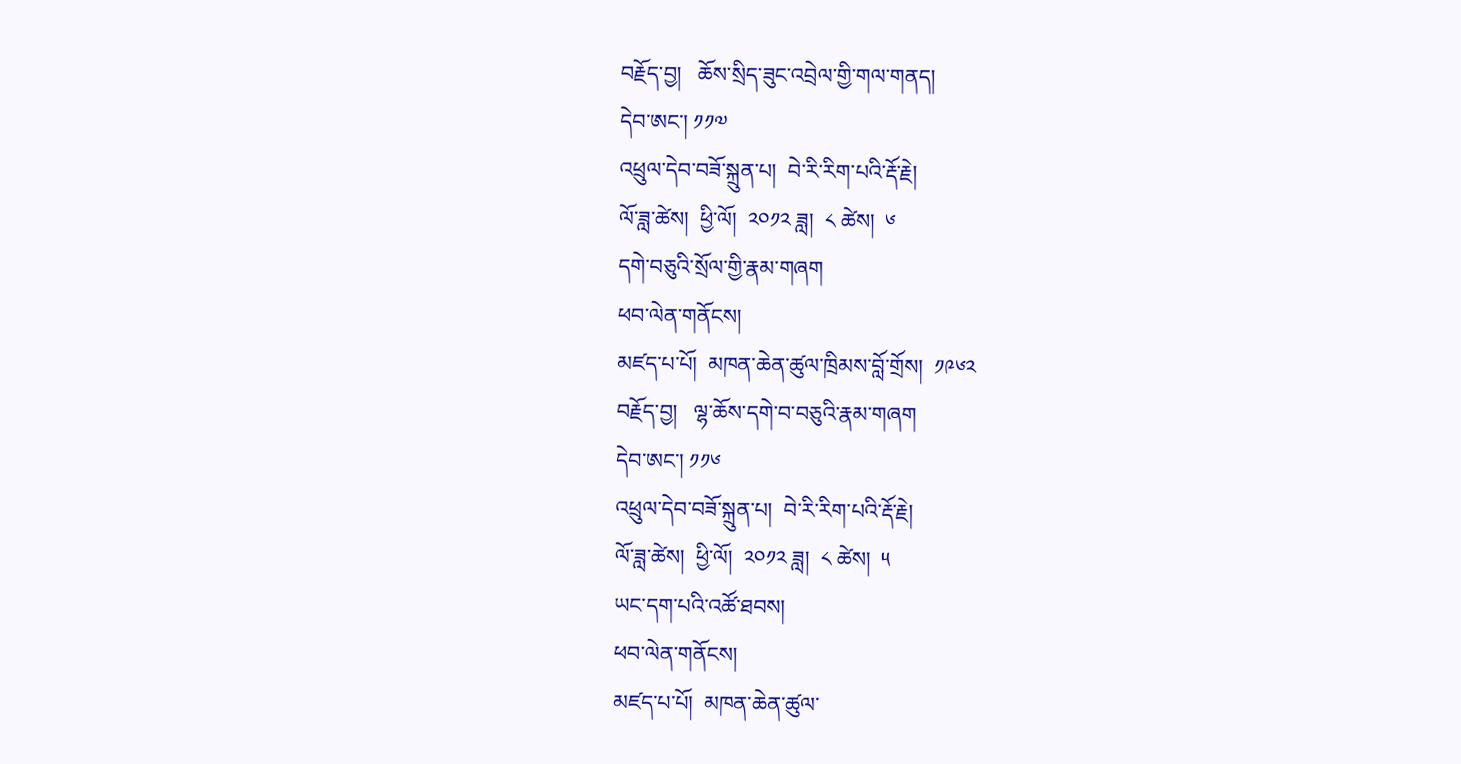བརྗོད་བྱ།   ཆོས་སྲིད་ཟུང་འབྲེལ་གྱི་གལ་གནད།
དེབ་ཨང་། ༡༡༧
འཕྲུལ་དེབ་བཟོ་སྐྲུན་པ།  བེ་རི་རིག་པའི་རྡོ་རྗེ།
ལོ་ཟླ་ཚེས།  ཕྱི་ལོ།  ༢༠༡༢ ཟླ།  ༨ ཚེས།  ༦
དགེ་བཅུའི་སྲོལ་གྱི་རྣམ་གཞག
ཕབ་ལེན་གནོངས།
མཛད་པ་པོ།  མཁན་ཆེན་ཚུལ་ཁྲིམས་བློ་གྲོས།  ༡༩༦༢
བརྗོད་བྱ།   ལྷ་ཆོས་དགེ་བ་བཅུའི་རྣམ་གཞག
དེབ་ཨང་། ༡༡༦
འཕྲུལ་དེབ་བཟོ་སྐྲུན་པ།  བེ་རི་རིག་པའི་རྡོ་རྗེ།
ལོ་ཟླ་ཚེས།  ཕྱི་ལོ།  ༢༠༡༢ ཟླ།  ༨ ཚེས།  ༥
ཡང་དག་པའི་འཚོ་ཐབས།
ཕབ་ལེན་གནོངས།
མཛད་པ་པོ།  མཁན་ཆེན་ཚུལ་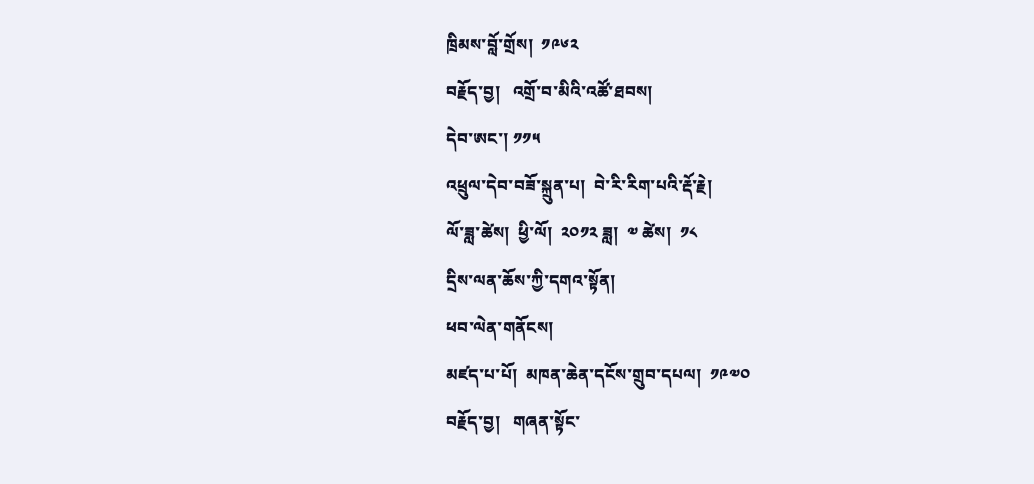ཁྲིམས་བློ་གྲོས།  ༡༩༦༢
བརྗོད་བྱ།   འགྲོ་བ་མིའི་འཚོ་ཐབས།
དེབ་ཨང་། ༡༡༥
འཕྲུལ་དེབ་བཟོ་སྐྲུན་པ།  བེ་རི་རིག་པའི་རྡོ་རྗེ།
ལོ་ཟླ་ཚེས།  ཕྱི་ལོ།  ༢༠༡༢ ཟླ།  ༧ ཚེས།  ༡༨
དྲིས་ལན་ཆོས་ཀྱི་དགའ་སྟོན།
ཕབ་ལེན་གནོངས།
མཛད་པ་པོ།  མཁན་ཆེན་དངོས་གྲུབ་དཔལ།  ༡༩༧༠
བརྗོད་བྱ།   གཞན་སྟོང་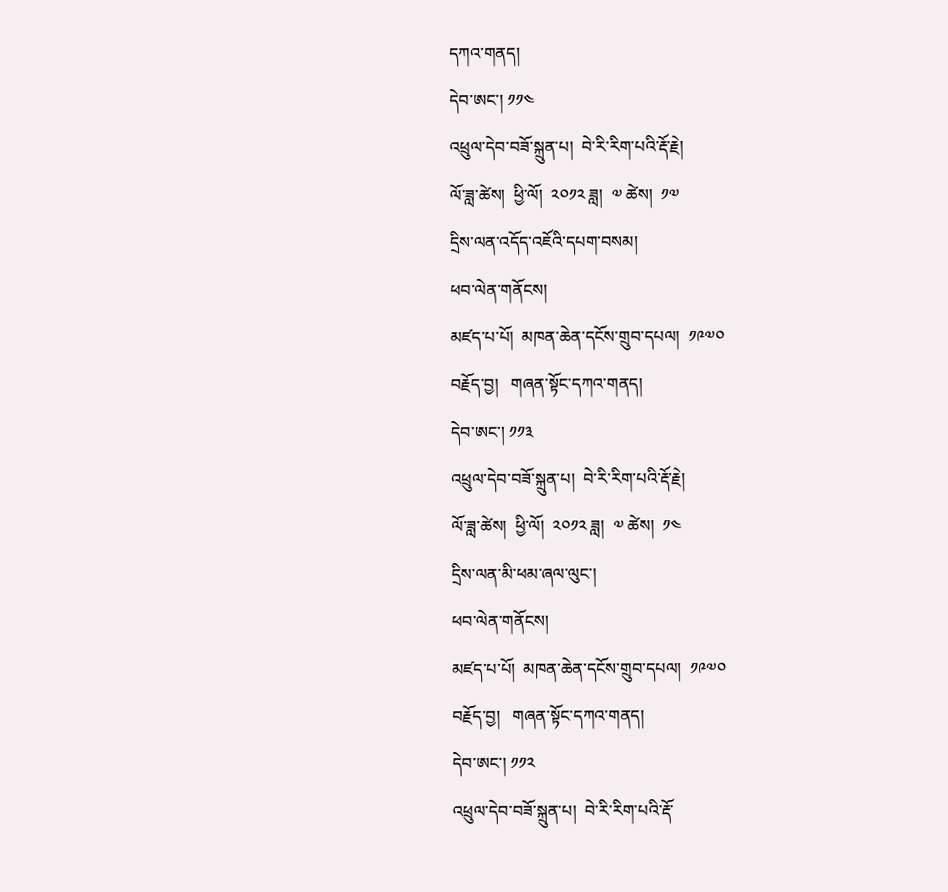དཀའ་གནད།
དེབ་ཨང་། ༡༡༤
འཕྲུལ་དེབ་བཟོ་སྐྲུན་པ།  བེ་རི་རིག་པའི་རྡོ་རྗེ།
ལོ་ཟླ་ཚེས།  ཕྱི་ལོ།  ༢༠༡༢ ཟླ།  ༧ ཚེས།  ༡༧
དྲིས་ལན་འདོད་འཇོའི་དཔག་བསམ།
ཕབ་ལེན་གནོངས།
མཛད་པ་པོ།  མཁན་ཆེན་དངོས་གྲུབ་དཔལ།  ༡༩༧༠
བརྗོད་བྱ།   གཞན་སྟོང་དཀའ་གནད།
དེབ་ཨང་། ༡༡༣
འཕྲུལ་དེབ་བཟོ་སྐྲུན་པ།  བེ་རི་རིག་པའི་རྡོ་རྗེ།
ལོ་ཟླ་ཚེས།  ཕྱི་ལོ།  ༢༠༡༢ ཟླ།  ༧ ཚེས།  ༡༤
དྲིས་ལན་མི་ཕམ་ཞལ་ལུང་།
ཕབ་ལེན་གནོངས།
མཛད་པ་པོ།  མཁན་ཆེན་དངོས་གྲུབ་དཔལ།  ༡༩༧༠
བརྗོད་བྱ།   གཞན་སྟོང་དཀའ་གནད།
དེབ་ཨང་། ༡༡༢
འཕྲུལ་དེབ་བཟོ་སྐྲུན་པ།  བེ་རི་རིག་པའི་རྡོ་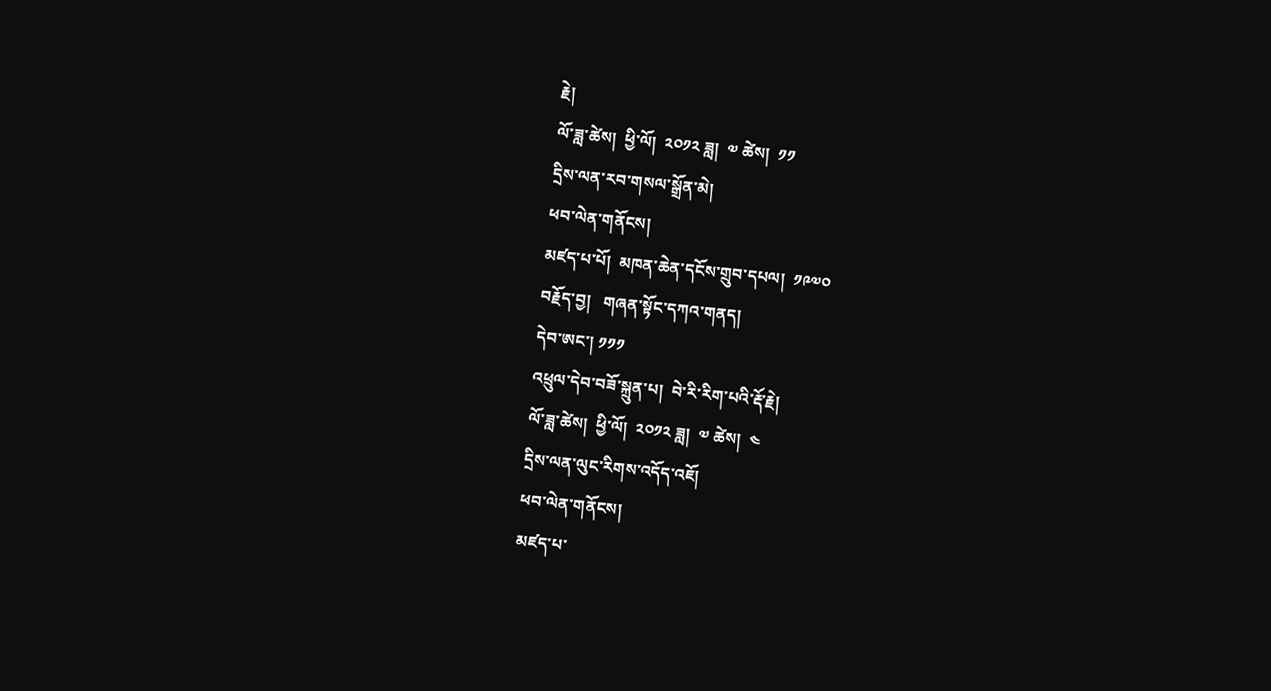རྗེ།
ལོ་ཟླ་ཚེས།  ཕྱི་ལོ།  ༢༠༡༢ ཟླ།  ༧ ཚེས།  ༡༡
དྲིས་ལན་རབ་གསལ་སྒྲོན་མེ།
ཕབ་ལེན་གནོངས།
མཛད་པ་པོ།  མཁན་ཆེན་དངོས་གྲུབ་དཔལ།  ༡༩༧༠
བརྗོད་བྱ།   གཞན་སྟོང་དཀའ་གནད།
དེབ་ཨང་། ༡༡༡
འཕྲུལ་དེབ་བཟོ་སྐྲུན་པ།  བེ་རི་རིག་པའི་རྡོ་རྗེ།
ལོ་ཟླ་ཚེས།  ཕྱི་ལོ།  ༢༠༡༢ ཟླ།  ༧ ཚེས།  ༤
དྲིས་ལན་ལུང་རིགས་འདོད་འཇོ།
ཕབ་ལེན་གནོངས།
མཛད་པ་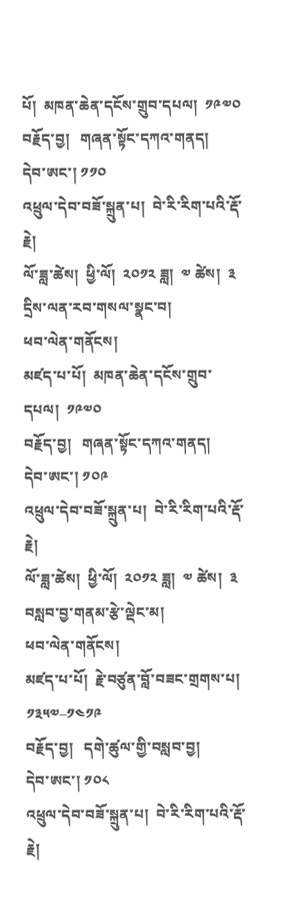པོ།  མཁན་ཆེན་དངོས་གྲུབ་དཔལ།  ༡༩༧༠
བརྗོད་བྱ།   གཞན་སྟོང་དཀའ་གནད།
དེབ་ཨང་། ༡༡༠
འཕྲུལ་དེབ་བཟོ་སྐྲུན་པ།  བེ་རི་རིག་པའི་རྡོ་རྗེ།
ལོ་ཟླ་ཚེས།  ཕྱི་ལོ།  ༢༠༡༢ ཟླ།  ༧ ཚེས།  ༣
དྲིས་ལན་རབ་གསལ་སྣང་བ།
ཕབ་ལེན་གནོངས།
མཛད་པ་པོ།  མཁན་ཆེན་དངོས་གྲུབ་དཔལ།  ༡༩༧༠
བརྗོད་བྱ།   གཞན་སྟོང་དཀའ་གནད།
དེབ་ཨང་། ༡༠༩
འཕྲུལ་དེབ་བཟོ་སྐྲུན་པ།  བེ་རི་རིག་པའི་རྡོ་རྗེ།
ལོ་ཟླ་ཚེས།  ཕྱི་ལོ།  ༢༠༡༢ ཟླ།  ༧ ཚེས།  ༣
བསླབ་བྱ་གནམ་རྩེ་ལྡེང་མ།
ཕབ་ལེན་གནོངས།
མཛད་པ་པོ།  རྗེ་བཙུན་བློ་བཟང་གྲགས་པ།   ༡༣༥༧–༡༤༡༩
བརྗོད་བྱ།   དགེ་ཚུལ་གྱི་བསླབ་བྱ།
དེབ་ཨང་། ༡༠༨
འཕྲུལ་དེབ་བཟོ་སྐྲུན་པ།  བེ་རི་རིག་པའི་རྡོ་རྗེ།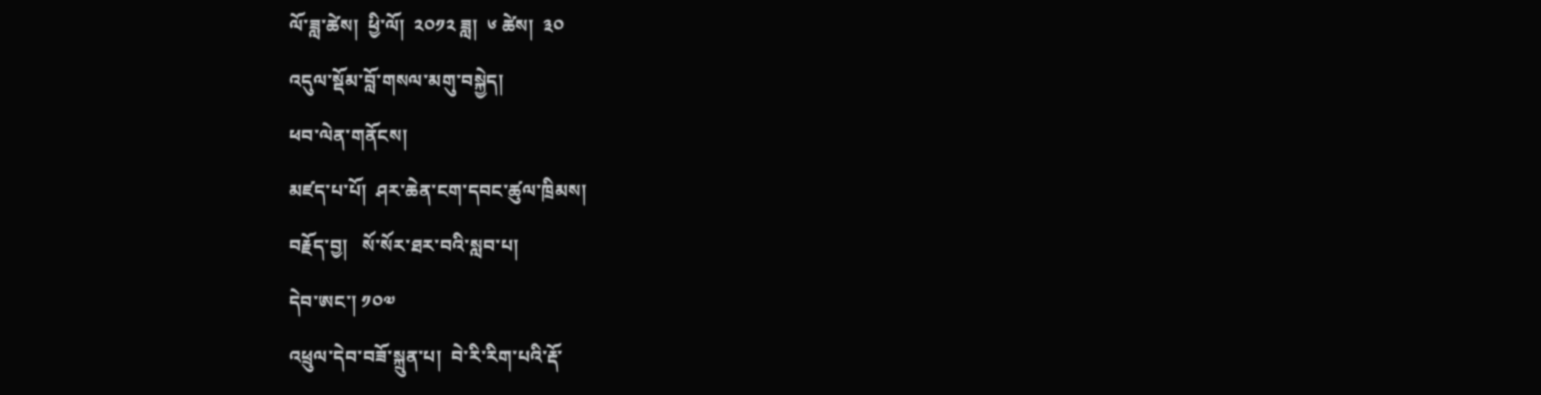ལོ་ཟླ་ཚེས།  ཕྱི་ལོ།  ༢༠༡༢ ཟླ།  ༦ ཚེས།  ༣༠
འདུལ་སྡོམ་བློ་གསལ་མགུ་བསྐྱེད།
ཕབ་ལེན་གནོངས།
མཛད་པ་པོ།  ཤར་ཆེན་ངག་དབང་ཚུལ་ཁྲིམས།
བརྗོད་བྱ།   སོ་སོར་ཐར་བའི་སླབ་པ།
དེབ་ཨང་། ༡༠༧
འཕྲུལ་དེབ་བཟོ་སྐྲུན་པ།  བེ་རི་རིག་པའི་རྡོ་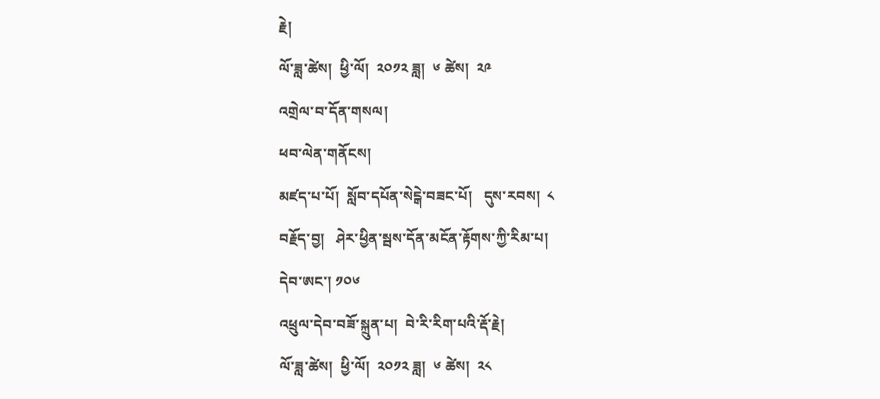རྗེ།
ལོ་ཟླ་ཚེས།  ཕྱི་ལོ།  ༢༠༡༢ ཟླ།  ༦ ཚེས།  ༢༩
འགྲེལ་བ་དོན་གསལ།
ཕབ་ལེན་གནོངས།
མཛད་པ་པོ།  སློབ་དཔོན་སེངྒེ་བཟང་པོ།   དུས་རབས།  ༨
བརྗོད་བྱ།   ཤེར་ཕྱིན་སྦས་དོན་མངོན་རྟོགས་ཀྱི་རིམ་པ།
དེབ་ཨང་། ༡༠༦
འཕྲུལ་དེབ་བཟོ་སྐྲུན་པ།  བེ་རི་རིག་པའི་རྡོ་རྗེ།
ལོ་ཟླ་ཚེས།  ཕྱི་ལོ།  ༢༠༡༢ ཟླ།  ༦ ཚེས།  ༢༨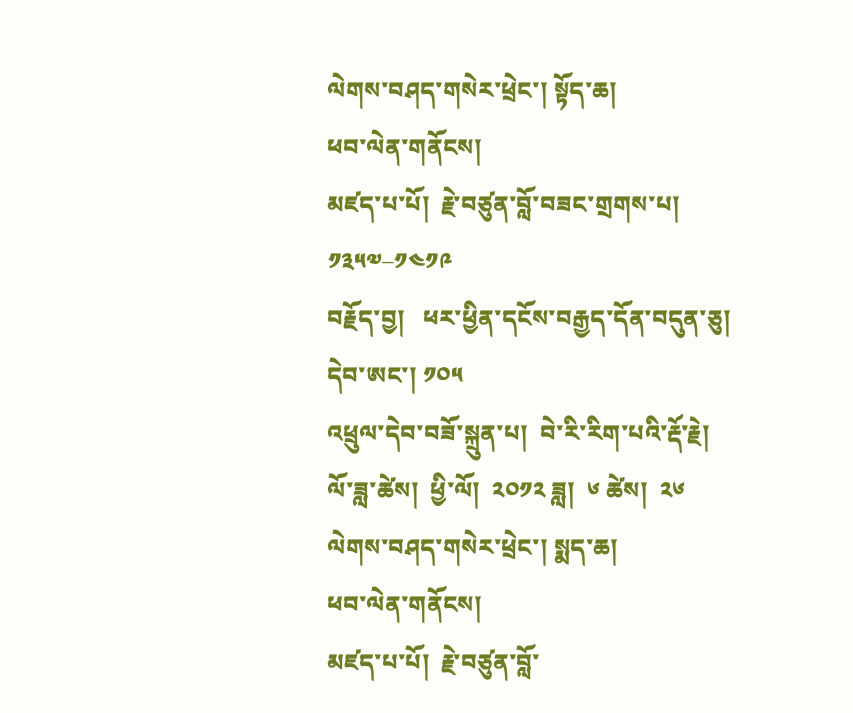ལེགས་བཤད་གསེར་ཕྲེང་། སྟོད་ཆ།
ཕབ་ལེན་གནོངས།
མཛད་པ་པོ།  རྗེ་བཙུན་བློ་བཟང་གྲགས་པ།   ༡༣༥༧–༡༤༡༩
བརྗོད་བྱ།   ཕར་ཕྱིན་དངོས་བརྒྱད་དོན་བདུན་ཅུ།
དེབ་ཨང་། ༡༠༥
འཕྲུལ་དེབ་བཟོ་སྐྲུན་པ།  བེ་རི་རིག་པའི་རྡོ་རྗེ།
ལོ་ཟླ་ཚེས།  ཕྱི་ལོ།  ༢༠༡༢ ཟླ།  ༦ ཚེས།  ༢༦
ལེགས་བཤད་གསེར་ཕྲེང་། སྨད་ཆ།
ཕབ་ལེན་གནོངས།
མཛད་པ་པོ།  རྗེ་བཙུན་བློ་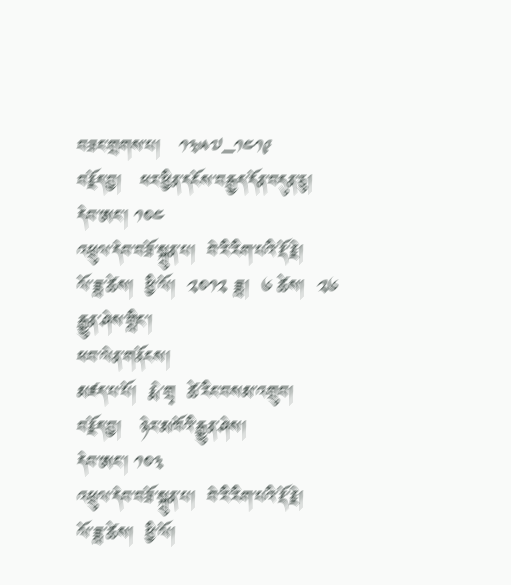བཟང་གྲགས་པ།   ༡༣༥༧–༡༤༡༩
བརྗོད་བྱ།   ཕར་ཕྱིན་དངོས་བརྒྱད་དོན་བདུན་ཅུ།
དེབ་ཨང་། ༡༠༤
འཕྲུལ་དེབ་བཟོ་སྐྲུན་པ།  བེ་རི་རིག་པའི་རྡོ་རྗེ།
ལོ་ཟླ་ཚེས།  ཕྱི་ལོ།  ༢༠༡༢ ཟླ།  ༦ ཚེས།  ༢༦
རྒྱུན་ཤེས་གླིང་།
ཕབ་ལེན་གནོངས།
མཛད་པ་པོ།  རྨེ་གྲྭ  ཚེ་རིང་བསམ་འགྲུབ།
བརྗོད་བྱ།   ཉེར་མཁོའི་རྒྱུན་ཤེས།
དེབ་ཨང་། ༡༠༣
འཕྲུལ་དེབ་བཟོ་སྐྲུན་པ།  བེ་རི་རིག་པའི་རྡོ་རྗེ།
ལོ་ཟླ་ཚེས།  ཕྱི་ལོ།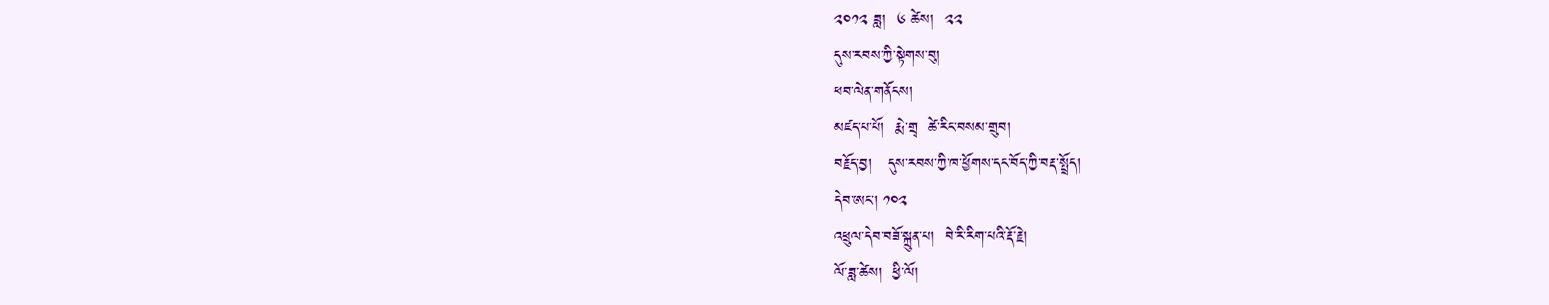༢༠༡༢ ཟླ།  ༦ ཚེས།  ༢༢
དུས་རབས་ཀྱི་སྟེགས་བུ།
ཕབ་ལེན་གནོངས།
མཛད་པ་པོ།  རྨེ་གྲྭ  ཚེ་རིང་བསམ་གྲུབ།
བརྗོད་བྱ།   དུས་རབས་ཀྱི་ཁ་ཕྱོགས་དང་བོད་ཀྱི་བརྡ་སྤྲོད།
དེབ་ཨང་། ༡༠༢
འཕྲུལ་དེབ་བཟོ་སྐྲུན་པ།  བེ་རི་རིག་པའི་རྡོ་རྗེ།
ལོ་ཟླ་ཚེས།  ཕྱི་ལོ།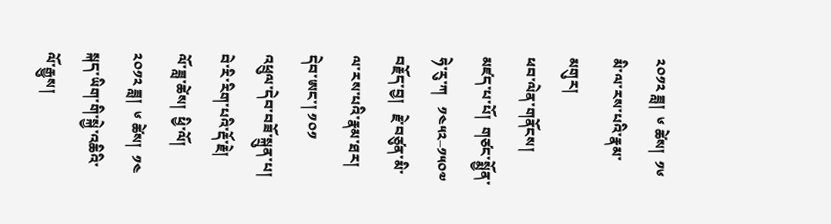༢༠༡༢ ཟླ།  ༦ ཚེས།  ༡༦
མི་ལ་རས་པའི་རྣམ་མགུར།
ཕབ་ལེན་གནོངས།
མཛད་པ་པོ།  གཙང་སྨྱོན་ཧེ་རུ་ཀ   ༡༤༥༢–༡༥༠༧
བརྗོད་བྱ།   རྗེ་བཙུན་མི་ལ་རས་པའི་རྣམ་ཐར།
དེབ་ཨང་། ༡༠༡
འཕྲུལ་དེབ་བཟོ་སྐྲུན་པ།  བེ་རི་རིག་པའི་རྡོ་རྗེ།
ལོ་ཟླ་ཚེས།  ཕྱི་ལོ།  ༢༠༡༢ ཟླ།  ༦ ཚེས།  ༡༤
སྐད་ཡིག་གི་སྐྱེ་འཆིའི་ལོ་རྒྱུས།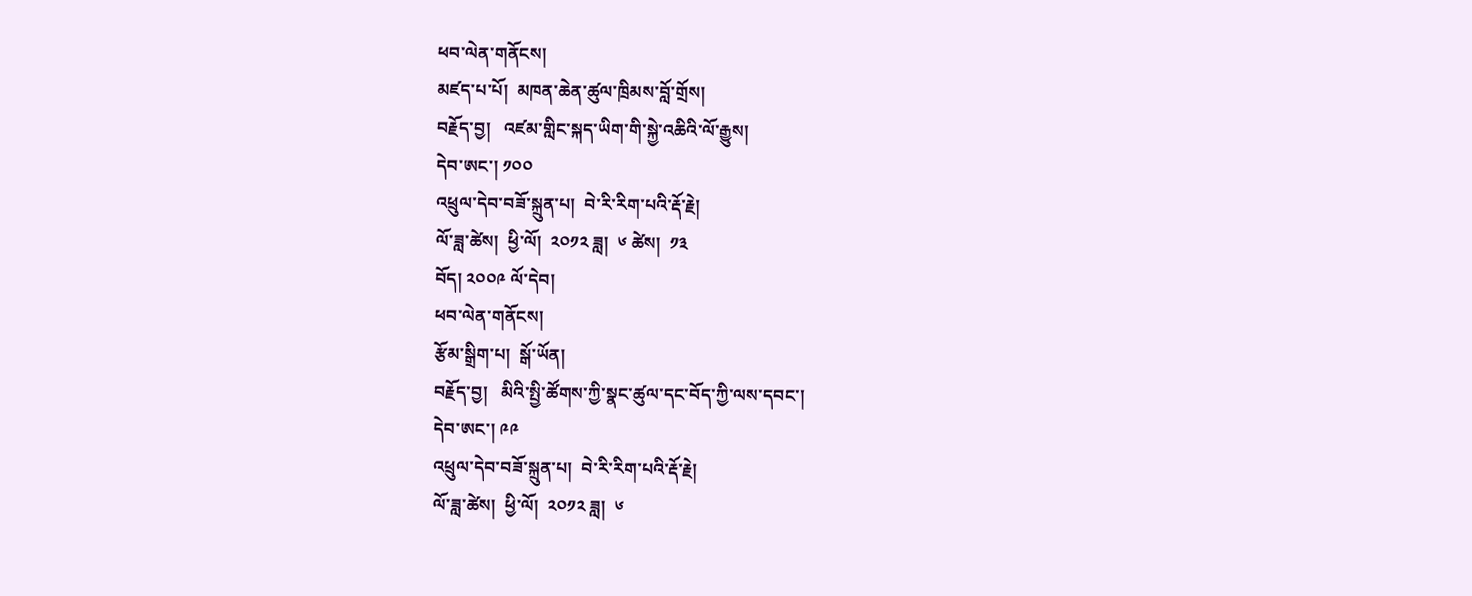ཕབ་ལེན་གནོངས།
མཛད་པ་པོ།  མཁན་ཆེན་ཚུལ་ཁྲིམས་བློ་གྲོས།
བརྗོད་བྱ།   འཛམ་གླིང་སྐད་ཡིག་གི་སྐྱེ་འཆིའི་ལོ་རྒྱུས།
དེབ་ཨང་། ༡༠༠
འཕྲུལ་དེབ་བཟོ་སྐྲུན་པ།  བེ་རི་རིག་པའི་རྡོ་རྗེ།
ལོ་ཟླ་ཚེས།  ཕྱི་ལོ།  ༢༠༡༢ ཟླ།  ༦ ཚེས།  ༡༣
བོད། ༢༠༠༩ ལོ་དེབ།
ཕབ་ལེན་གནོངས།
རྩོམ་སྒྲིག་པ།  སྒོ་ཡོན།
བརྗོད་བྱ།   མིའི་སྤྱི་ཚོགས་ཀྱི་སྣང་ཚུལ་དང་བོད་ཀྱི་ལས་དབང་།
དེབ་ཨང་། ༩༩
འཕྲུལ་དེབ་བཟོ་སྐྲུན་པ།  བེ་རི་རིག་པའི་རྡོ་རྗེ།
ལོ་ཟླ་ཚེས།  ཕྱི་ལོ།  ༢༠༡༢ ཟླ།  ༦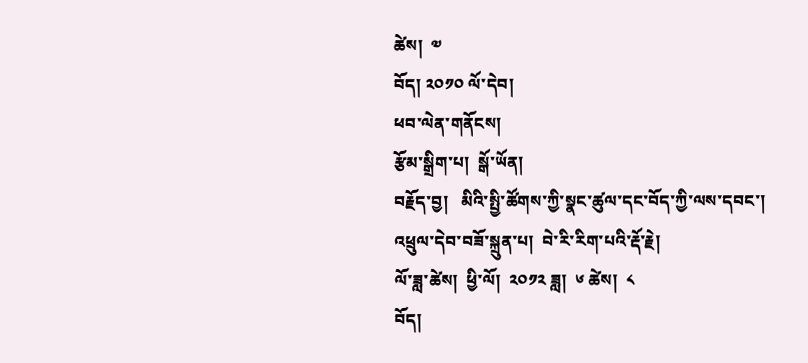ཚེས།  ༧
བོད། ༢༠༡༠ ལོ་དེབ།
ཕབ་ལེན་གནོངས།
རྩོམ་སྒྲིག་པ།  སྒོ་ཡོན།
བརྗོད་བྱ།   མིའི་སྤྱི་ཚོགས་ཀྱི་སྣང་ཚུལ་དང་བོད་ཀྱི་ལས་དབང་།
འཕྲུལ་དེབ་བཟོ་སྐྲུན་པ།  བེ་རི་རིག་པའི་རྡོ་རྗེ།
ལོ་ཟླ་ཚེས།  ཕྱི་ལོ།  ༢༠༡༢ ཟླ།  ༦ ཚེས།  ༨
བོད།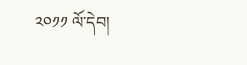༢༠༡༡ ལོ་དེབ།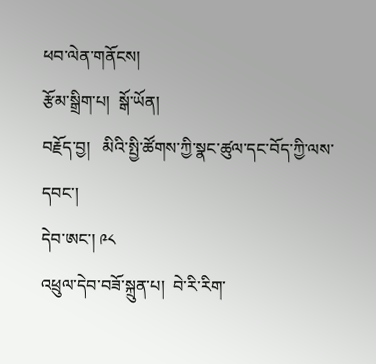ཕབ་ལེན་གནོངས།
རྩོམ་སྒྲིག་པ།  སྒོ་ཡོན།
བརྗོད་བྱ།   མིའི་སྤྱི་ཚོགས་ཀྱི་སྣང་ཚུལ་དང་བོད་ཀྱི་ལས་དབང་།
དེབ་ཨང་། ༩༨
འཕྲུལ་དེབ་བཟོ་སྐྲུན་པ།  བེ་རི་རིག་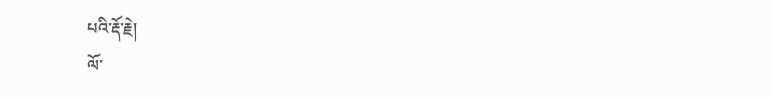པའི་རྡོ་རྗེ།
ལོ་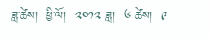ཟླ་ཚེས།  ཕྱི་ལོ།  ༢༠༡༢ ཟླ།  ༦ ཚེས།  ༩